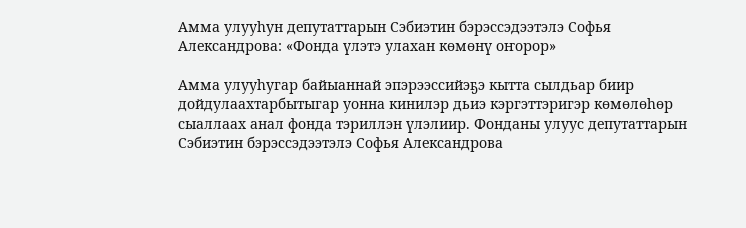Амма улууһун депутаттарын Сэбиэтин бэрэссэдээтэлэ Софья Александрова: «Фонда үлэтэ улахан көмөнү оҥорор»

Амма улууһугар байыаннай эпэрээссийэҕэ кытта сылдьар биир дойдулаахтарбытыгар уонна кинилэр дьиэ кэргэттэригэр көмөлөһөр сыаллаах анал фонда тэриллэн үлэлиир. Фонданы улуус депутаттарын Сэбиэтин бэрэссэдээтэлэ Софья Александрова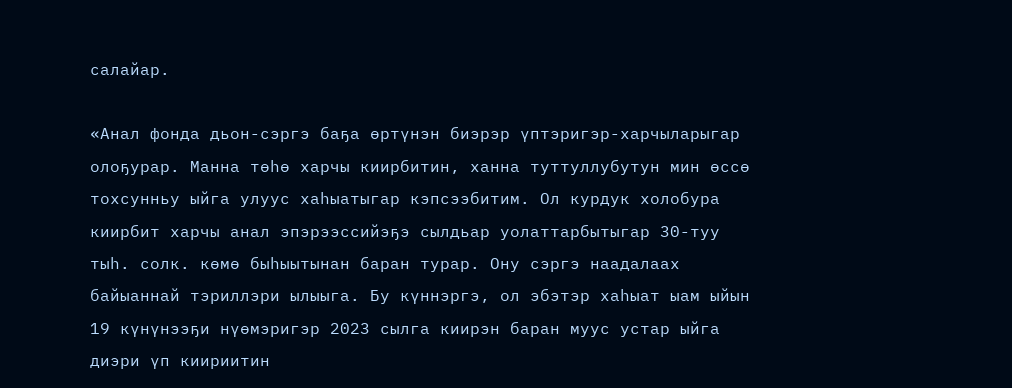салайар.

«Анал фонда дьон-сэргэ баҕа өртүнэн биэрэр үптэригэр-харчыларыгар олоҕурар. Манна төһө харчы киирбитин, ханна туттуллубутун мин өссө тохсунньу ыйга улуус хаһыатыгар кэпсээбитим. Ол курдук холобура киирбит харчы анал эпэрээссийэҕэ сылдьар уолаттарбытыгар 30-туу тыһ. солк. көмө быһыытынан баран турар. Ону сэргэ наадалаах байыаннай тэриллэри ылыыга. Бу күннэргэ, ол эбэтэр хаһыат ыам ыйын 19 күнүнээҕи нүөмэригэр 2023 сылга киирэн баран муус устар ыйга диэри үп киириитин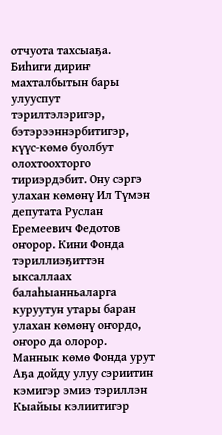отчуота тахсыаҕа. Биһиги дириҥ махталбытын бары улууспут тэрилтэлэригэр, бэтэрээннэрбитигэр, күүс-көмө буолбут олохтоохторго тириэрдэбит. Ону сэргэ улахан көмөнү Ил Түмэн депутата Руслан Еремеевич Федотов оҥорор. Кини Фонда тэриллиэҕиттэн ыксаллаах балаһыанньаларга куруутун утары баран улахан көмөнү оҥордо, оҥоро да олорор. Маннык көмө Фонда урут Аҕа дойду улуу сэриитин кэмигэр эмиэ тэриллэн Кыайыы кэлиитигэр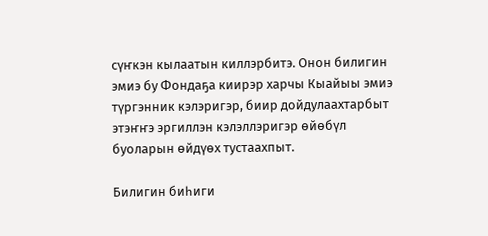сүҥкэн кылаатын киллэрбитэ. Онон билигин эмиэ бу Фондаҕа киирэр харчы Кыайыы эмиэ түргэнник кэлэригэр, биир дойдулаахтарбыт этэҥҥэ эргиллэн кэлэллэригэр өйөбүл буоларын өйдүөх тустаахпыт.

Билигин биһиги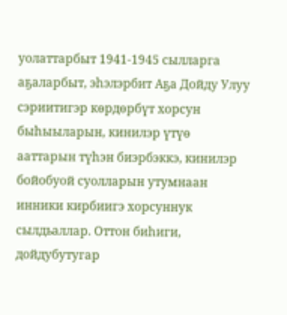уолаттарбыт 1941-1945 сылларга аҕаларбыт, эһэлэрбит Аҕа Дойду Улуу сэриитигэр көрдөрбүт хорсун быһыыларын, кинилэр үтүө ааттарын түһэн биэрбэккэ, кинилэр бойобуой суолларын утумнаан инники кирбиигэ хорсуннук сылдьаллар. Оттон биһиги, дойдубутугар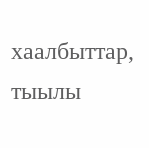хаалбыттар, тыылы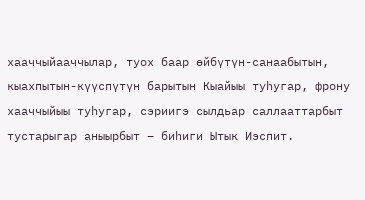хааччыйааччылар, туох баар өйбүтүн-санаабытын, кыахпытын-күүспүтүн барытын Кыайыы туһугар, фрону хааччыйыы туһугар, сэриигэ сылдьар саллааттарбыт тустарыгар аныырбыт – биһиги Ытык Иэспит.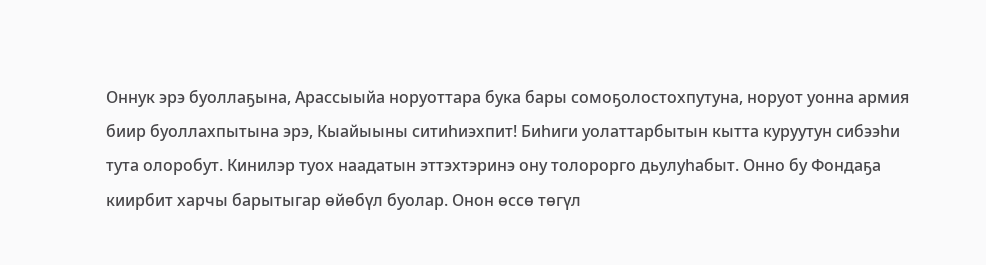Оннук эрэ буоллаҕына, Арассыыйа норуоттара бука бары сомоҕолостохпутуна, норуот уонна армия биир буоллахпытына эрэ, Кыайыыны ситиһиэхпит! Биһиги уолаттарбытын кытта куруутун сибээһи тута олоробут. Кинилэр туох наадатын эттэхтэринэ ону толорорго дьулуһабыт. Онно бу Фондаҕа киирбит харчы барытыгар өйөбүл буолар. Онон өссө төгүл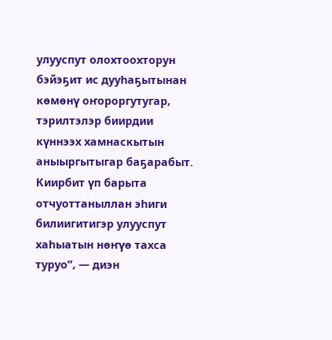улууспут олохтоохторун бэйэҕит ис дууһаҕытынан көмөнү оҥороргутугар, тэрилтэлэр биирдии күннээх хамнаскытын аныыргытыгар баҕарабыт. Киирбит үп барыта отчуоттаныллан эһиги билиигитигэр улууспут хаһыатын нөҥүө тахса туруо”, — диэн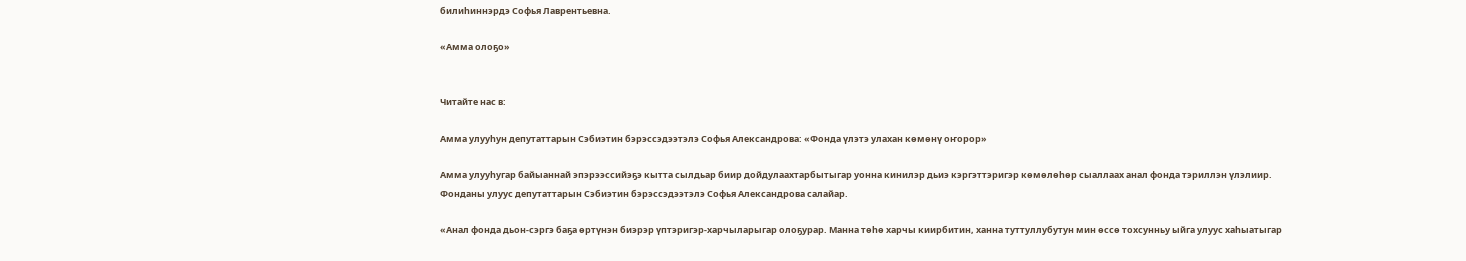билиһиннэрдэ Софья Лаврентьевна.

«Амма олоҕо»


Читайте нас в:

Амма улууһун депутаттарын Сэбиэтин бэрэссэдээтэлэ Софья Александрова: «Фонда үлэтэ улахан көмөнү оҥорор»

Амма улууһугар байыаннай эпэрээссийэҕэ кытта сылдьар биир дойдулаахтарбытыгар уонна кинилэр дьиэ кэргэттэригэр көмөлөһөр сыаллаах анал фонда тэриллэн үлэлиир. Фонданы улуус депутаттарын Сэбиэтин бэрэссэдээтэлэ Софья Александрова салайар.

«Анал фонда дьон-сэргэ баҕа өртүнэн биэрэр үптэригэр-харчыларыгар олоҕурар. Манна төһө харчы киирбитин, ханна туттуллубутун мин өссө тохсунньу ыйга улуус хаһыатыгар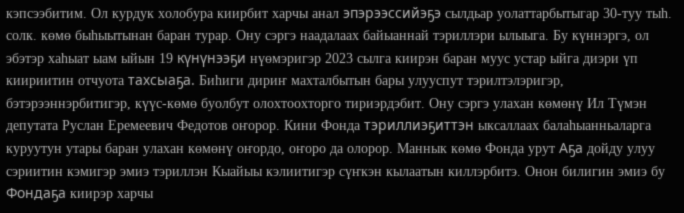кэпсээбитим. Ол курдук холобура киирбит харчы анал эпэрээссийэҕэ сылдьар уолаттарбытыгар 30-туу тыһ. солк. көмө быһыытынан баран турар. Ону сэргэ наадалаах байыаннай тэриллэри ылыыга. Бу күннэргэ, ол эбэтэр хаһыат ыам ыйын 19 күнүнээҕи нүөмэригэр 2023 сылга киирэн баран муус устар ыйга диэри үп киириитин отчуота тахсыаҕа. Биһиги дириҥ махталбытын бары улууспут тэрилтэлэригэр, бэтэрээннэрбитигэр, күүс-көмө буолбут олохтоохторго тириэрдэбит. Ону сэргэ улахан көмөнү Ил Түмэн депутата Руслан Еремеевич Федотов оҥорор. Кини Фонда тэриллиэҕиттэн ыксаллаах балаһыанньаларга куруутун утары баран улахан көмөнү оҥордо, оҥоро да олорор. Маннык көмө Фонда урут Аҕа дойду улуу сэриитин кэмигэр эмиэ тэриллэн Кыайыы кэлиитигэр сүҥкэн кылаатын киллэрбитэ. Онон билигин эмиэ бу Фондаҕа киирэр харчы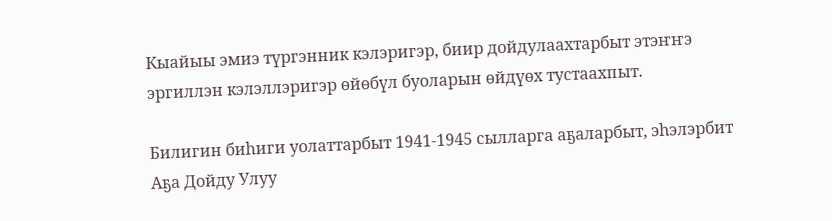Кыайыы эмиэ түргэнник кэлэригэр, биир дойдулаахтарбыт этэҥҥэ эргиллэн кэлэллэригэр өйөбүл буоларын өйдүөх тустаахпыт.

Билигин биһиги уолаттарбыт 1941-1945 сылларга аҕаларбыт, эһэлэрбит Аҕа Дойду Улуу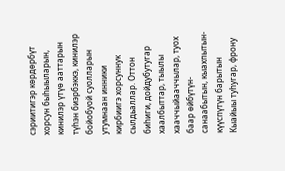сэриитигэр көрдөрбүт хорсун быһыыларын, кинилэр үтүө ааттарын түһэн биэрбэккэ, кинилэр бойобуой суолларын утумнаан инники кирбиигэ хорсуннук сылдьаллар. Оттон биһиги, дойдубутугар хаалбыттар, тыылы хааччыйааччылар, туох баар өйбүтүн-санаабытын, кыахпытын-күүспүтүн барытын Кыайыы туһугар, фрону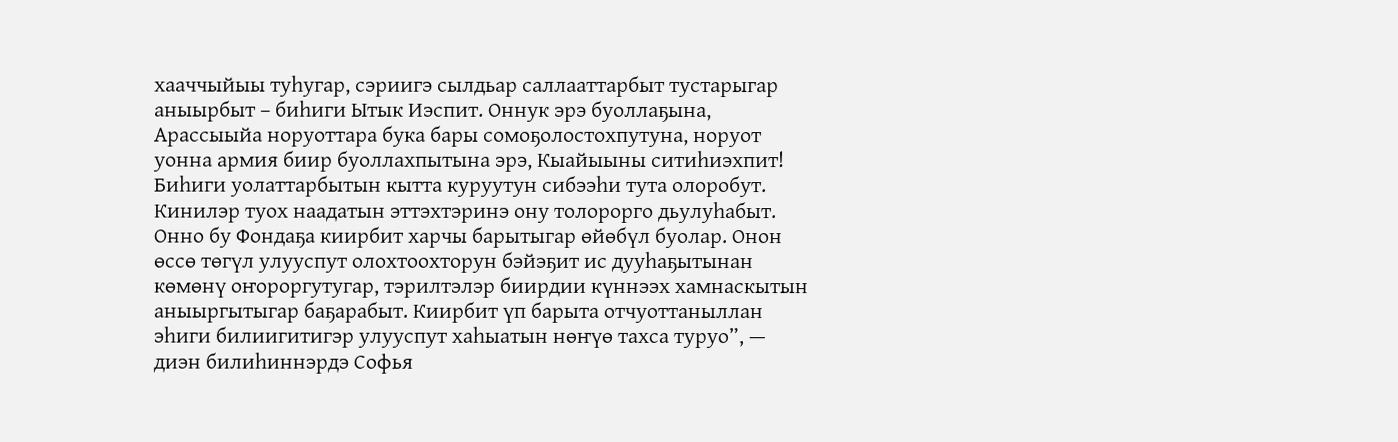хааччыйыы туһугар, сэриигэ сылдьар саллааттарбыт тустарыгар аныырбыт – биһиги Ытык Иэспит. Оннук эрэ буоллаҕына, Арассыыйа норуоттара бука бары сомоҕолостохпутуна, норуот уонна армия биир буоллахпытына эрэ, Кыайыыны ситиһиэхпит! Биһиги уолаттарбытын кытта куруутун сибээһи тута олоробут. Кинилэр туох наадатын эттэхтэринэ ону толорорго дьулуһабыт. Онно бу Фондаҕа киирбит харчы барытыгар өйөбүл буолар. Онон өссө төгүл улууспут олохтоохторун бэйэҕит ис дууһаҕытынан көмөнү оҥороргутугар, тэрилтэлэр биирдии күннээх хамнаскытын аныыргытыгар баҕарабыт. Киирбит үп барыта отчуоттаныллан эһиги билиигитигэр улууспут хаһыатын нөҥүө тахса туруо”, — диэн билиһиннэрдэ Софья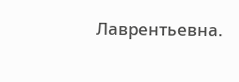Лаврентьевна.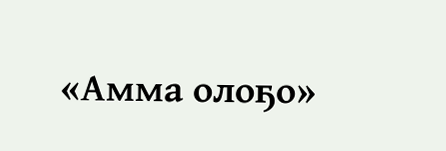«Амма олоҕо»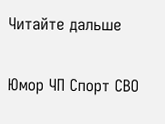Читайте дальше

Юмор ЧП Спорт СВО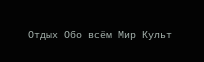Отдых Обо всём Мир Культ